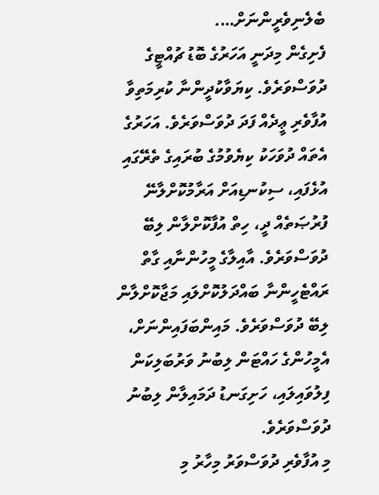ބެލެނިވެރީންނަށް….
ފެށިގެން މިދަނީ އަހަރުގެ ބޮޑު ޗުއްޓީގެ ދުވަސްވަރެވެ. ކިޔަވާކުދީންނާ ކުރިމަތިވާ އުފާވެރި ޢީދެއް ފަދަ ދުވަސްވަރެވެ. އަހަރުގެ އެތައް ދުވަހަކު ކިޔެވުމުގެ ބުރައިގެ ތެރޭގައި އުޅެފައި، ސިކުނޑިއަށް އަރާމުކޮށްލާނޭ ފުރުޞަތެއް ދީ، ހިތް އުފާކޮށްލާން ލިބޭ ދުވަސްވަރެވެ. އާއިލާގެ މީހުންނާއި ގާތް ރައްޓެހީންނާ ބައްދަލުކޮށްލައި މަޖާކޮށްލާން ލިބޭ ދުވަސްވަރެވެ. މައިންބަފައިންނަށް، އެމީހުންގެ ހައްޓަން ލިބުނު ވަރުބަލިކަން ފިލުވައިލައި، ހަށިގަނޑު ދަމައިލާން ލިބުނު ދުވަސްވަރެވެ.
މި އުފާވެރި ދުވަސްވަރު މިހާރު މި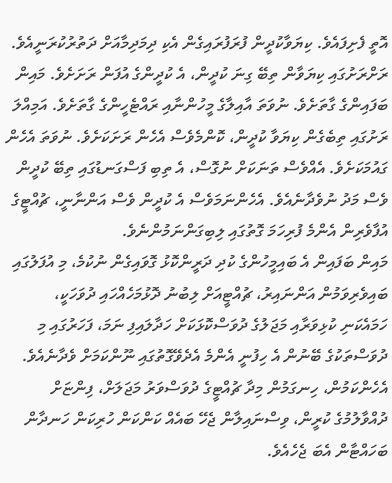އޮތީ ފެށިފައެވެ. ކިޔަވާކުދީން ފުރަފުރައިގެން އެކި ދިމަދިމާއަށް ދަތުރުކުރަނީއެވެ. ރަށްރަށުގައި ކިޔަވާން ތިބޭ ގިނަ ކުދީން، އެ ކުދީންގެ އުފަން ރަށަށެވެ. މައިން ބަފައިންގެ ގާތަށެވެ. ނުވަތަ އާއިލާގެ މީހުންނާއި ރައްޓެހީންގެ ގާތަށެވެ. އަމިއްލަ ރަށުގައި ތިބެގެން ކިޔަވާ ކުދީން، ކޮންމެވެސް އެހެން ރަށަކަށެވެ. ނުވަތަ އެހެން ގައުމަކަށެވެ. އެއްވެސް ތަނަކަށް ނުގޮސް، އެ ތިބި ފަސްގަނޑުގައި ތިބޭ ކުދީން ވެސް މަދު ނުވެދާނެއެވެ. އެހެންނަމަވެސް އެ ކުދީން ވެސް އަންނާނީ، ޗުއްޓީގެ އުފާވެރިން އެންމެ ފުރިހަމަ ގޮތުގައި ލިބިގަންނަމުންނެވެ.
މައިން ބަފައިން އެ ބައިމީހުންގެ ކުދި ދަރީންކޮޅު ގޮވައިގެން ނުކުމެ، މި އުފަލުގައި ބައިވެރިވަމުން އަންނައިރު، ޗުއްޓީއަށް ލިބުނު ދޮޅުމަހެއްހައި ދުވަހަކީ، ހަމައެކަނި ކުޅިވަރާއި މަޖަލުގެ ދުވަސްކޮޅަކަށް ހަދާލައިފި ނަމަ، ފަހަރުގައި މި ދުވަސްތަކުގެ ބޭނުން އެ ހިފުނީ އެންމެ އެދެވޭގޮތުގައި ނޫންކަމަށް ވެދާނެއެވެ. އެހެންކަމުން، ހިނގަމުން މިދާ ޗުއްޓީގެ ދުވަސްވަރު މަޖަލަށް، ފިންޏަށް ދުއްވާލުމުގެ ކުރީން، ވިސްނައިލާން ޖެހޭ ބައެއް ކަންކަން ހުރިކަން ހަނދާން ބަހައްޓާން އެބަ ޖެހެއެވެ.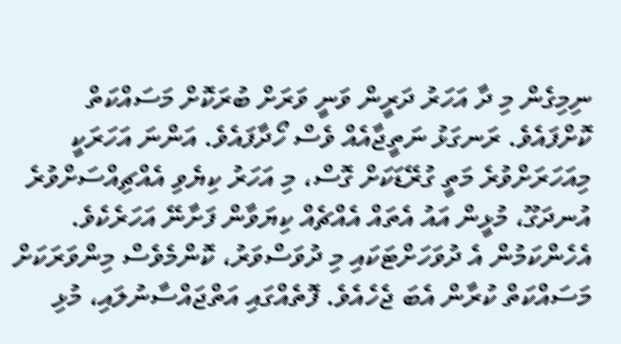ނިމިގެން މި ދާ އަހަރު ދަރީން ވަނީ ވަރަށް ބުރަކޮށް މަސައްކަތް ކޮށްފައެވެ. ރަނގަޅު ނަތީޖާއެއް ވެސް ހޯދާފައެވެ. އަންނަ އަހަރަކީ މިއަހަރަށްވުރެ މަތީ ގުރޭޑަކަށް ގޮސް، މި އަހަރު ކިޔެވި އެއްޗިއްސަށްވުރެ އުނދަގޫ، މުޅީން އައު އެތައް އެއްޗެއް ކިޔަވާން ފަށާނޭ އަހަރެކެވެ. އެހެންކަމުން އެ ދުވަހަށްޓަކައި މި ދުވަސްވަރު، ކޮންމެވެސް މިންވަރަކަށް މަސައްކަތް ކުރާން އެބަ ޖެހެއެވެ. ފޮތެއްގައި އަތްޖައްސާނުލައި، މުޅި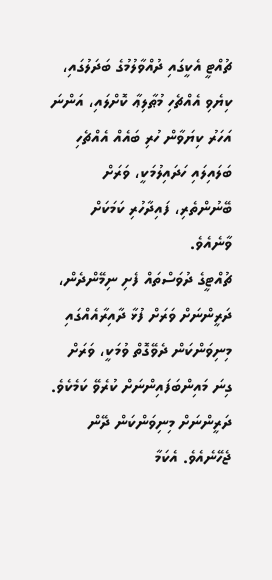ޗުއްޓީ އެކީގައި ދުއްވާލުމުގެ ބަދަލުގައި، ކިޔެވި އެއްޗެހި މުޠާލިޢާ ކޮށްލައި، އަންނަ އަހަރު ކިޔަވާން ހުރި ބައެއް އެއްޗެހި ބަލައިލައި ހަދައިލުމަކީ، ވަރަށް ބޭނުންތެރި، ފައިދާހުރި ކަމަކަށް ވާނެއެވެ.
ޗުއްޓީގެ ދުވަސްތައް ފެށި ނިމޭންދެން، ދަރީންނަށް ވަރަށް ފުޅާ ދާއިރާއެއްގައި މިނިވަންކަން ދެވޭގޮތް ވުމަކީ، ވަރަށް ގިނަ މައިންބަފައިންނަށް ކުރެވޭ ކަމެކެވެ. ދަރީންނަށް މިނިވަންކަން ދޭން ޖެހޭނެއެވެ. އެކަމާ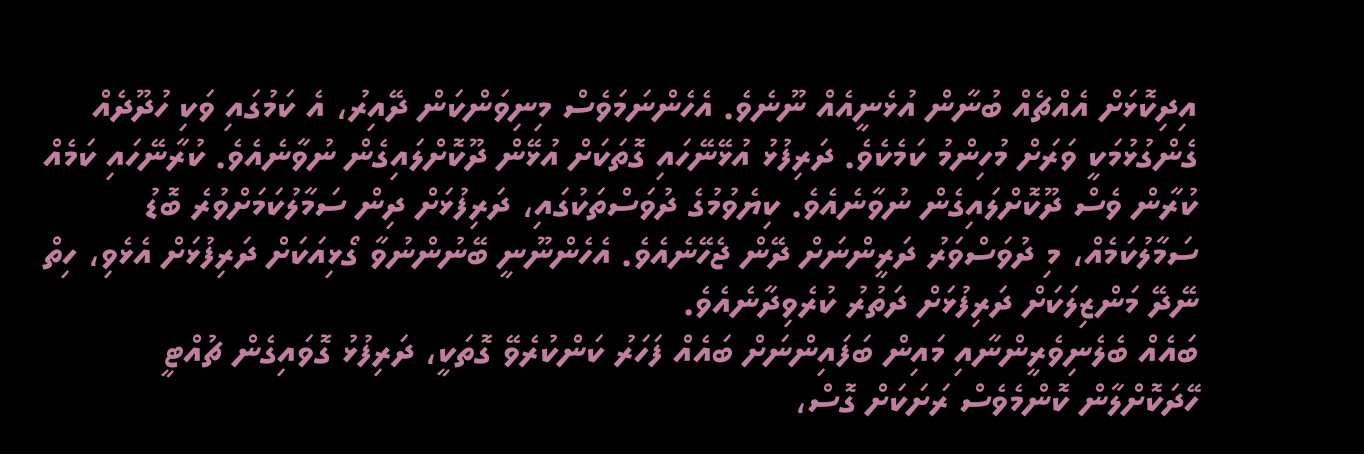އިދިކޮޅަށް އެއްޗެއް ބުނާން އުޅެނީއެއް ނޫނެވެ. އެހެންނަމަވެސް މިނިވަންކަން ދޭއިރު، އެ ކަމުގައި ވަކި ހުދޫދެއް ގެންގުޅުމަކީ ވަރަށް މުހިންމު ކަމެކެވެ. ދަރިފުޅު އުޅޭނޭހައި ގޮތަކަށް އުޅޭން ދޫކޮށްލައިގެން ނުވާނެއެވެ. ކުރާނޭހައި ކަމެއް ކުރާން ވެސް ދޫކޮށްލައިގެން ނުވާނެއެވެ. ކިޔެވުމުގެ ދުވަސްތަކުގައި، ދަރިފުޅަށް ދިން ސަމާލުކަމަށްވުރެ ބޮޑު ސަމާލުކަމެއް، މި ދުވަސްވަރު ދަރީންނަށް ދޭން ޖެހޭނެއެވެ. އެހެންނޫނީ ބޭނުންނުވާ ގޯޅިއަކަށް ދަރިފުޅަށް އެޅެވި، ހިތް ނޭދޭ މަންޒިލަކަށް ދަރިފުޅަށް ދަތުރު ކުރެވިދާނެއެވެ.
ބައެއް ބެލެނިވެރީންނާއި މައިން ބަފައިންނަށް ބައެއް ފަހަރު ކަންކުރެވޭ ގޮތަކީ، ދަރިފުޅު ގޮވައިގެން ޗުއްޓީ ހޭދަކޮށްލާން ކޮންމެވެސް ރަށަކަށް ގޮސް،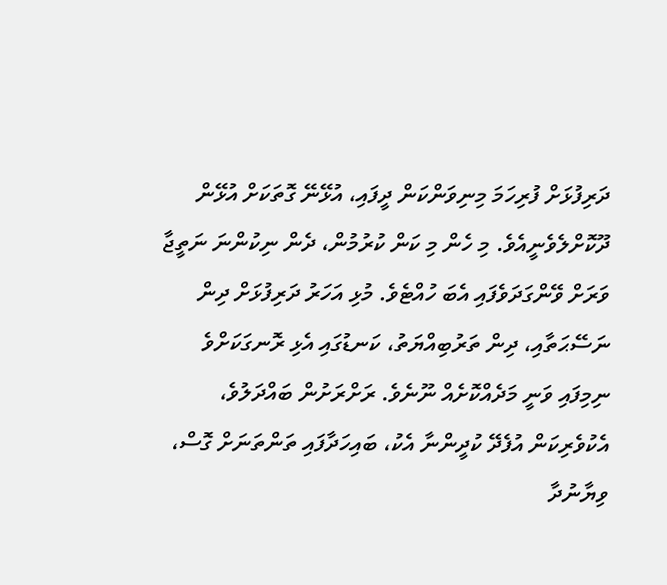ދަރިފުޅަށް ފުރިހަމަ މިނިވަންކަން ދީފައި، އުޅޭނޭ ގޮތަކަށް އުޅޭން ދޫކޮށްލެވެނީއެވެ. މި ހެން މި ކަން ކުރުމުން، ދެން ނިކުންނަ ނަތީޖާ ވަރަށް ވޭންގަދަވެފައި އެބަ ހުއްޓެވެ. މުޅި އަހަރު ދަރިފުޅަށް ދިން ނަސޭޙަތާއި، ދިން ތަރުބިއްޔަތު، ކަނޑުގައި އެޅި ރޮނގަކަށްވެ ނިމިފައި ވަނީ މަދެއްކޮށެއް ނޫނެވެ. ރަށްރަށުން ބައްދަލުވެ، އެކުވެރިކަން އުފެދޭ ކުދީންނާ އެކު، ބައިހަދާފައި ތަންތަނަށް ގޮސް، ވިޔާނުދާ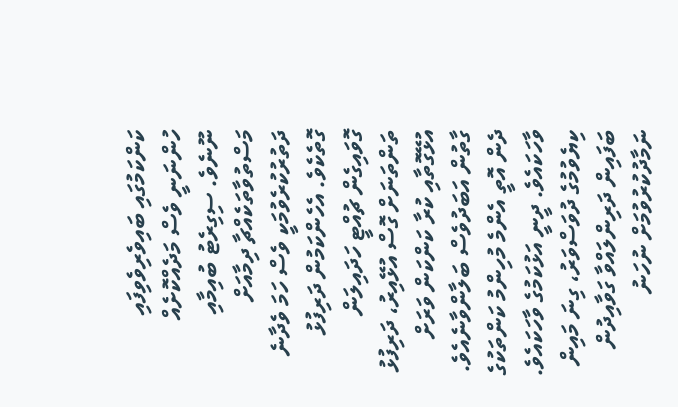ކަންކަމުގައި ބައިވެރިވެވިފައި ހުންނަނީ ވެސް މަދެއްކޮށެއް ނޫނެވެ. ސިގިރެޓު ބުއިމާއި މަސްތުވާތަކެއްޗާ ދިމާއަށް ދަތުރުކުރެވުމަކީ ވެސް ހަމަ ވެދާނެ ގޮތެކެވެ. އެހެންކަމުން ދަރިފުޅު ގޮވައިގެން ޗުއްޓީ ހަދައިލަން ތަންތަނަށް ގޮސް އުޅޭއިރު، ދަރިފުޅު އުޅޭގޮތާއި ކުރާ ކަންކަން ވަރަށް ގާތުން އަބަދުވެސް ބަލާންވާނެއެވެ.
ދެން އޮތީ އެންމެ މުހިންމު ކަންތަކުގެ ވާހަކައެވެ. ދީނީ އަޅުކަމުގެ ވާހަކައެވެ. ކިޔެވުމުގެ ދުވަސްވަރު، ގިނަ މައިން ބަފައިން ދަރިންލައްވާ ގަވާއިދުން ނަމާދުކުރުވުމަށް ނުހަނު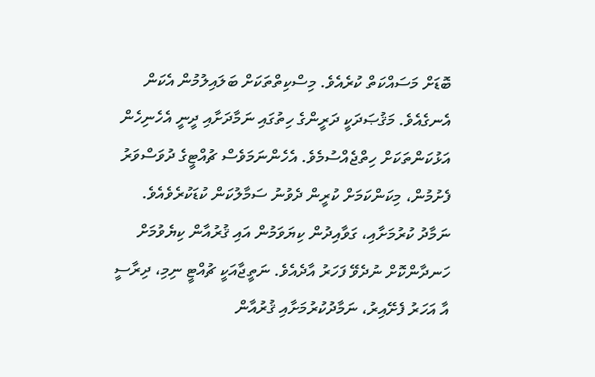ބޮޑަށް މަސައްކަތް ކުރެއެވެ. މިސްކިތްތަކަށް ބަލައިލުމުން އެކަން އެނގެއެވެ. މަޤުޞަދަކީ ދަރީންގެ ހިތުގައި ނަމާދަށާއި ދީނީ އެހެނިހެން އަޅުކަންތަކަށް ހިތްޖެއްސުމެވެ. އެހެންނަމަވެސް ޗުއްޓީގެ ދުވަސްވަރު ފެށުމުން، މިކަންކަމަށް ކުރީން ދެވުނު ސަމާލުކަން ކުޑަކުރެވެއެވެ. ނަމާދު ކުރުމަށާއި، ގަވާއިދުން ކިޔަވަމުން އައި ޤުރުއާން ކިޔެވުމަށް ހަނދާންކޮށް ނުދެވޭ ފަހަރު އާދެއެވެ. ނަތީޖާއަކީ ޗުއްޓީ ނިމި، ދިރާސީ އާ އަހަރު ފެށޭއިރު، ނަމާދުކުރުމަށާއި ޤުރުއާން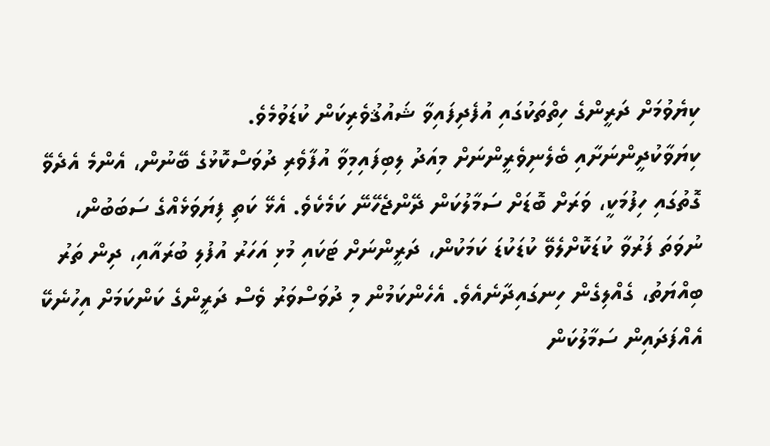ކިޔެވުމަށް ދަރީންގެ ހިތްތަކުގައި އުފެދިފައިވާ ޝައުޤުވެރިކަން ކުޑަވުމެވެ.
ކިޔަވާކުދީންނަށާއި ބެލެނިވެރީންނަށް މިއަދު ލިބިފައިމިވާ އުފާވެރި ދުވަސްކޮޅުގެ ބޭނުން، އެންމެ އެދެވޭ ގޮތުގައި ހިފުމަކީ، ވަރަށް ބޮޑަށް ސަމާލުކަން ދޭންޖެހޭނޭ ކަމެކެވެ. އެޅޭ ކަތި ފިޔަވަޅެއްގެ ސަބަބުން، ނުވަތަ ފަރުވާ ކުޑަކޮށްލެވޭ ކުޑަކުޑަ ކަމަކުން، ދަރީންނަށް ޓަކައި މުޅި އަހަރު އުފުލި ބުރައާއި، ދިން ތަރު ބިއްޔަތު، ގެއްލިގެން ހިނގައިދާނެއެވެ. އެހެންކަމުން މި ދުވަސްވަރު ވެސް ދަރީންގެ ކަންކަމަށް އިހުނެކޭ އެއްފަދައިން ސަމާލުކަން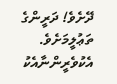ދޭށެވެ! ދަރީންގެ ތަޢުލީމަށެވެ. އެކުވެރީންނާއެކު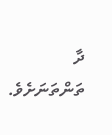ދާ ތަންތަނަށެވެ.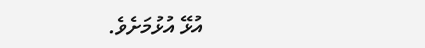އުޅޭ އުޅުމަށެވެ.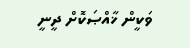ވަކީން ޚާއްޞަކޮށް ދީނީ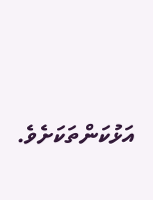އަޅުކަންތަކަށެވެ.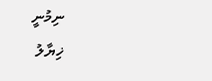ނިމުނީ
ޚިޔާލު